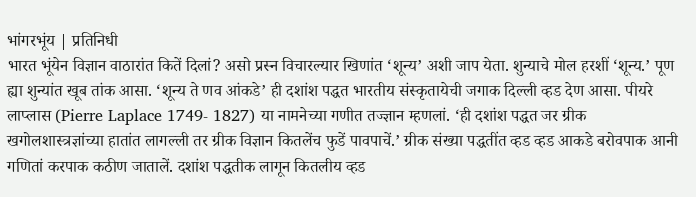भांगरभूंय | प्रतिनिधी
भारत भूंयेन विज्ञान वाठारांत कितें दिलां? असो प्रस्न विचारल्यार खिणांत ‘शून्य’ अशी जाप येता. शुन्याचे मोल हरशीं ‘शून्य.’ पूण ह्या शुन्यांत खूब तांक आसा. ‘शून्य ते णव आंकडे’ ही दशांश पद्धत भारतीय संस्कृतायेची जगाक दिल्ली व्हड देण आसा. पीयरे लाप्लास (Pierre Laplace 1749- 1827) या नामनेच्या गणीत तज्ज्ञान म्हणलां. ‘ही दशांश पद्धत जर ग्रीक खगोलशास्त्रज्ञांच्या हातांत लागल्ली तर ग्रीक विज्ञान कितलेंच फुडें पावपाचें.’ ग्रीक संख्या पद्धतींत व्हड व्हड आकडे बरोवपाक आनी गणितां करपाक कठीण जातालें. दशांश पद्धतीक लागून कितलीय व्हड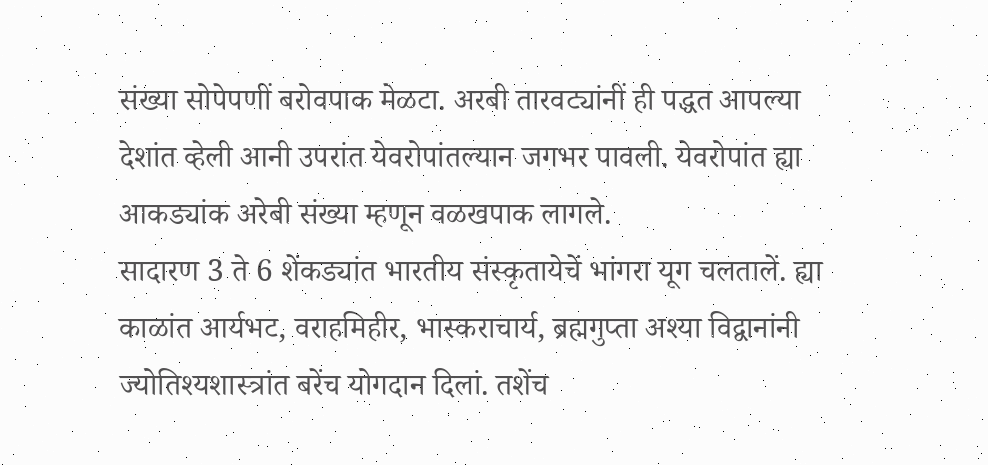संख्या सोपेपणीं बरोवपाक मेळटा. अरबी तारवट्यांनीं ही पद्धत आपल्या देशांत व्हेली आनी उपरांत येवरोपांतल्यान जगभर पावली. येवरोपांत ह्या आकड्यांक अरेबी संख्या म्हणून वळखपाक लागले.
सादारण 3 ते 6 शेंकड्यांत भारतीय संस्कृतायेचें भांगरा यूग चलतालें. ह्या काळांत आर्यभट, वराहमिहीर, भास्कराचार्य, ब्रह्मगुप्ता अश्या विद्वानांनी ज्योतिश्यशास्त्रांत बरेंच योगदान दिलां. तशेंच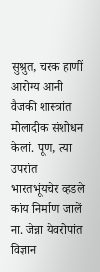सुश्रुत, चरक हाणीं आरोग्य आनी वैजकी शास्त्रांत मोलादीक संशोधन केलां. पूण, त्या उपरांत भारतभूंयचेर व्हडले कांय निर्माण जालें ना. जेन्ना येवरोपांत विज्ञान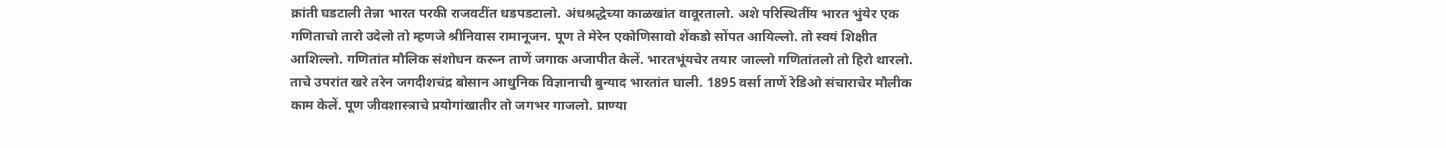क्रांती घडटाली तेन्ना भारत परकी राजवटींत धडपडटालो. अंधश्रद्धेच्या काळखांत वावूरतालो. अशे परिस्थितींय भारत भुंयेर एक गणिताचो तारो उदेलो तो म्हणजे श्रीनिवास रामानूजन. पूण ते मेरेन एकोणिसावो शेंकडो सोंपत आयिल्लो. तो स्वयं शिक्षीत आशिल्लो. गणितांत मौलिक संशोधन करून ताणें जगाक अजापीत केलें. भारतभूंयचेर तयार जाल्लो गणितांतलो तो हिरो थारलो.
ताचे उपरांत खरे तरेन जगदीशचंद्र बोसान आधुनिक विज्ञानाची बुन्याद भारतांत घाली. 1895 वर्सा ताणें रेडिओ संचाराचेर मौलीक काम केलें. पूण जीवशास्त्राचे प्रयोगांखातीर तो जगभर गाजलो. प्राण्या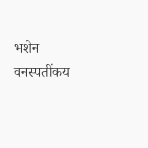भशेन वनस्पतींकय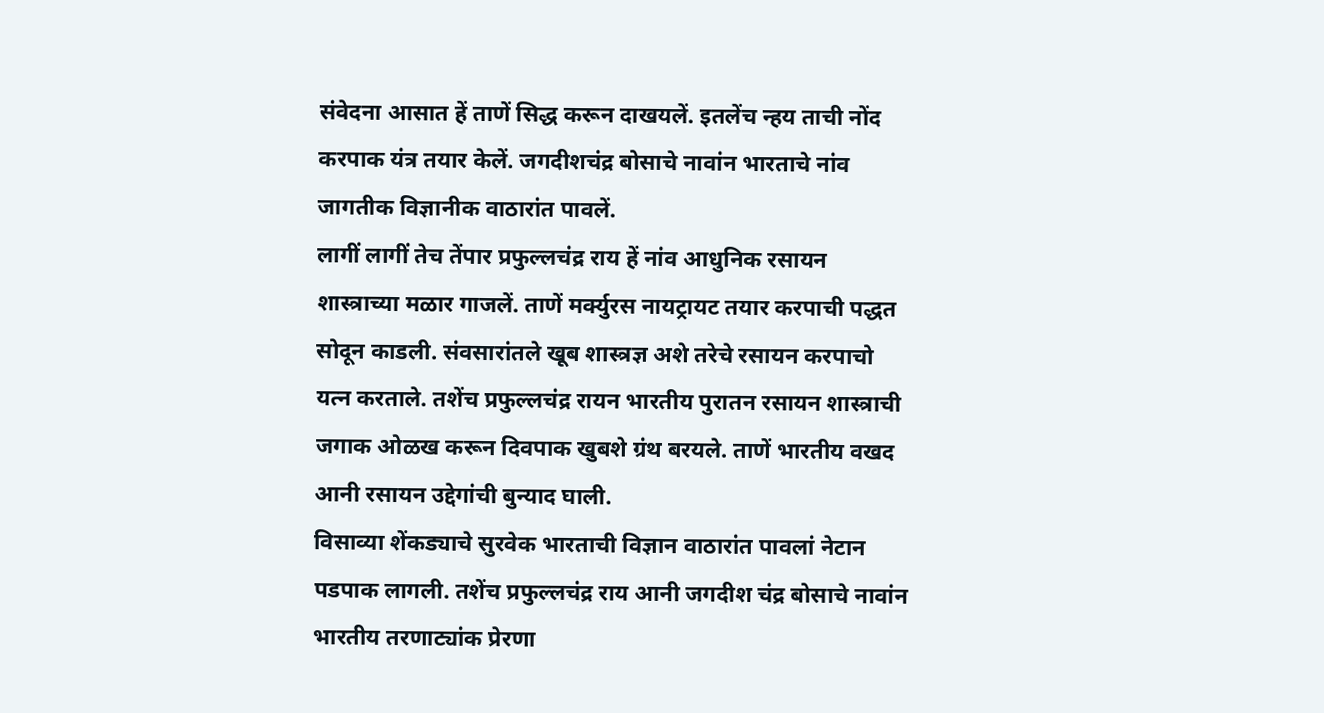संवेदना आसात हें ताणें सिद्ध करून दाखयलें. इतलेंच न्हय ताची नोंद करपाक यंत्र तयार केलें. जगदीशचंद्र बोसाचे नावांन भारताचे नांव जागतीक विज्ञानीक वाठारांत पावलें.
लागीं लागीं तेच तेंपार प्रफुल्लचंद्र राय हें नांव आधुनिक रसायन शास्त्राच्या मळार गाजलें. ताणें मर्क्युरस नायट्रायट तयार करपाची पद्धत सोदून काडली. संवसारांतले खूब शास्त्रज्ञ अशे तरेचे रसायन करपाचो यत्न करताले. तशेंच प्रफुल्लचंद्र रायन भारतीय पुरातन रसायन शास्त्राची जगाक ओळख करून दिवपाक खुबशे ग्रंथ बरयले. ताणें भारतीय वखद आनी रसायन उद्देगांची बुन्याद घाली.
विसाव्या शेंकड्याचे सुरवेक भारताची विज्ञान वाठारांत पावलां नेटान पडपाक लागली. तशेंच प्रफुल्लचंद्र राय आनी जगदीश चंद्र बोसाचे नावांन भारतीय तरणाट्यांक प्रेरणा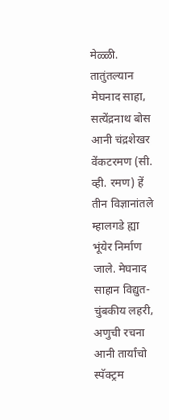मेळ्ळी. तातुंतल्यान मेघनाद साहा, सत्येंद्रनाथ बोस आनी चंद्रशेखर वेंकटरमण (सी. व्ही. रमण) हें तीन विज्ञानांतले म्हालगडे ह्या भूंयेर निर्माण जाले. मेघनाद साहान विद्युत- चुंबकीय लहरी, अणुची रचना आनी तार्यांचो स्पॅक्ट्रम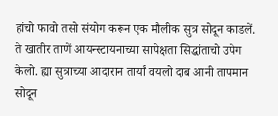हांचो फावो तसो संयोग करून एक मौलीक सुत्र सोदून काडलें. ते खातीर ताणें आयन्स्टायनाच्या सापेक्षता सिद्धांताचो उपेग केलो. ह्या सुत्राच्या आदारान तार्यां वयलो दाब आनी तापमान सोदून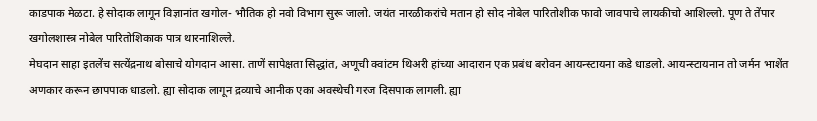काडपाक मेळटा. हे सोदाक लागून विज्ञानांत खगोल- भौतिक हो नवो विभाग सुरू जालो. जयंत नारळीकरांचे मतान हो सोद नोबेल पारितोशीक फावो जावपाचे लायकीचो आशिल्लो. पूण ते तेंपार खगोलशास्त्र नोबेल पारितोशिकाक पात्र थारनाशिल्ले.
मेघदान साहा इतलेंच सत्येंद्रनाथ बोसाचे योगदान आसा. ताणें सापेक्षता सिद्धांत, अणूची क्वांटम थिअरी हांच्या आदारान एक प्रबंध बरोवन आयन्स्टायना कडे धाडलो. आयन्स्टायनान तो जर्मन भाशेंत अणकार करून छापपाक धाडलो. ह्या सोदाक लागून द्रव्याचे आनीक एका अवस्थेची गरज दिसपाक लागली. ह्या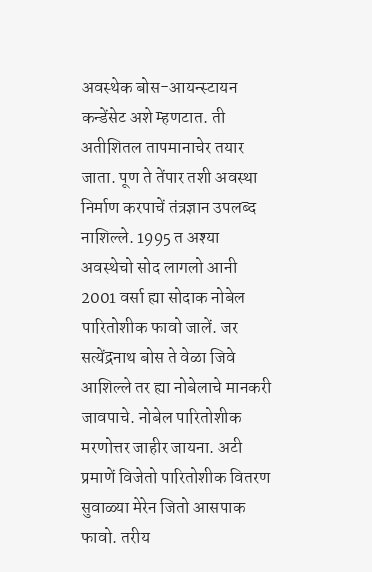अवस्थेक बोस-आयन्स्टायन कन्डेंसेट अशे म्हणटात. ती अतीशितल तापमानाचेर तयार जाता. पूण ते तेंपार तशी अवस्था निर्माण करपाचें तंत्रज्ञान उपलब्द नाशिल्ले. 1995 त अश्या अवस्थेचो सोद लागलो आनी 2001 वर्सा ह्या सोदाक नोबेल पारितोशीक फावो जालें. जर सत्येंद्रनाथ बोस ते वेळा जिवे आशिल्ले तर ह्या नोबेलाचे मानकरी जावपाचे. नोबेल पारितोशीक मरणोत्तर जाहीर जायना. अटी प्रमाणें विजेतो पारितोशीक वितरण सुवाळ्या मेरेन जितो आसपाक फावो. तरीय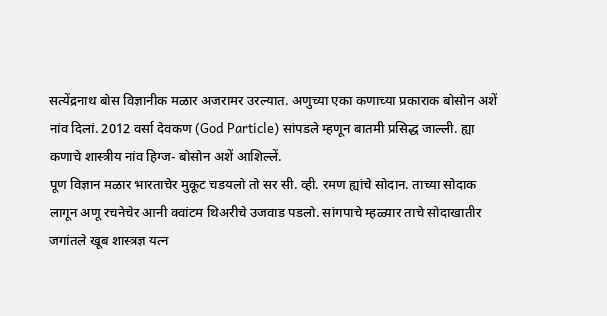सत्येंद्रनाथ बोस विज्ञानीक मळार अजरामर उरल्यात. अणुच्या एका कणाच्या प्रकाराक बोसोन अशें नांव दिलां. 2012 वर्सा देवकण (God Particle) सांपडले म्हणून बातमी प्रसिद्ध जाल्ली. ह्या कणाचे शास्त्रीय नांव हिग्ज- बोसोन अशें आशिल्लें.
पूण विज्ञान मळार भारताचेर मुकूट चडयलो तो सर सी. व्ही. रमण ह्यांचे सोदान. ताच्या सोदाक लागून अणू रचनेचेर आनी क्वांटम थिअरीचे उजवाड पडलो. सांगपाचे म्हळ्यार ताचे सोदाखातीर जगांतले खूब शास्त्रज्ञ यत्न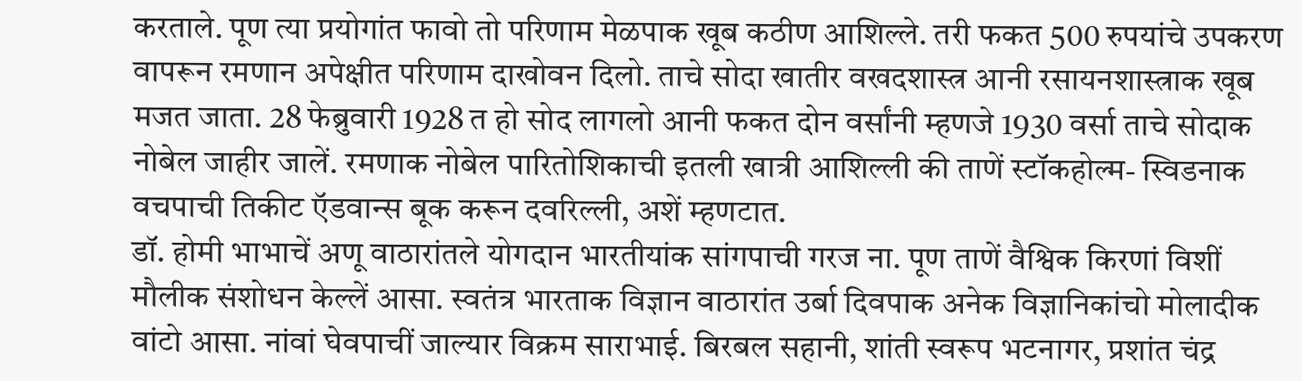करताले. पूण त्या प्रयोगांत फावो तो परिणाम मेळपाक खूब कठीण आशिल्ले. तरी फकत 500 रुपयांचे उपकरण वापरून रमणान अपेक्षीत परिणाम दाखोवन दिलो. ताचे सोदा खातीर वखदशास्त्र आनी रसायनशास्त्राक खूब मजत जाता. 28 फेब्रुवारी 1928 त हो सोद लागलो आनी फकत दोन वर्सांनी म्हणजे 1930 वर्सा ताचे सोदाक नोबेल जाहीर जालें. रमणाक नोबेल पारितोशिकाची इतली खात्री आशिल्ली की ताणें स्टॉकहोल्म- स्विडनाक वचपाची तिकीट ऍडवान्स बूक करून दवरिल्ली, अशें म्हणटात.
डॉ. होमी भाभाचें अणू वाठारांतले योगदान भारतीयांक सांगपाची गरज ना. पूण ताणें वैश्विक किरणां विशीं मौलीक संशोधन केल्लें आसा. स्वतंत्र भारताक विज्ञान वाठारांत उर्बा दिवपाक अनेक विज्ञानिकांचो मोलादीक वांटो आसा. नांवां घेवपाचीं जाल्यार विक्रम साराभाई. बिरबल सहानी, शांती स्वरूप भटनागर, प्रशांत चंद्र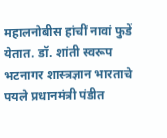महालनोबीस हांचीं नावां फुडें येतात. डॉ. शांती स्वरूप भटनागर शास्त्रज्ञान भारताचे पयले प्रधानमंत्री पंडीत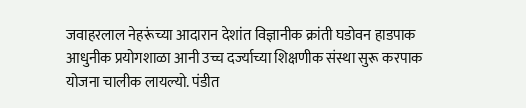जवाहरलाल नेहरूंच्या आदारान देशांत विज्ञानीक क्रांती घडोवन हाडपाक आधुनीक प्रयोगशाळा आनी उच्च दर्ज्याच्या शिक्षणीक संस्था सुरू करपाक योजना चालीक लायल्यो. पंडीत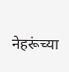नेहरूंच्या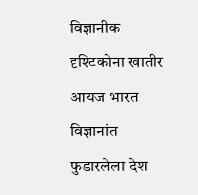विज्ञानीक दृश्टिकोना खातीर आयज भारत विज्ञानांत फुडारलेला देश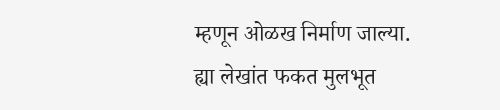म्हणून ओळख निर्माण जाल्या.
ह्या लेखांत फकत मुलभूत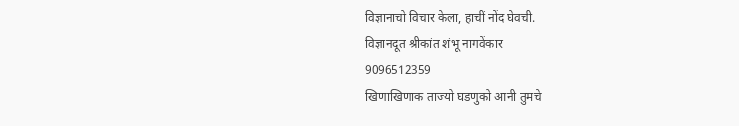विज्ञानाचो विचार केला, हाचीं नोंद घेवची.
विज्ञानदूत श्रीकांत शंभू नागवेंकार
9096512359
खिणाखिणाक ताज्यो घडणुको आनी तुमचे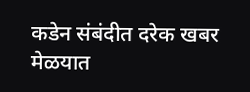कडेन संबंदीत दरेक खबर मेळयात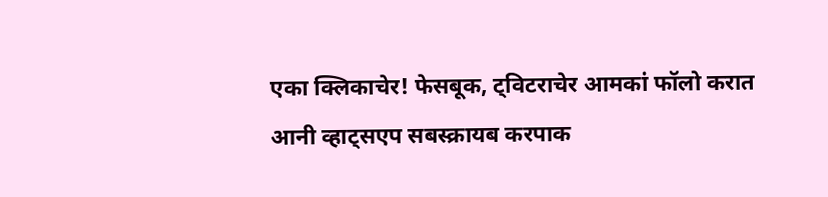एका क्लिकाचेर! फेसबूक, ट्विटराचेर आमकां फॉलो करात आनी व्हाट्सएप सबस्क्रायब करपाक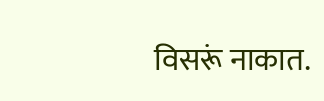विसरूं नाकात.